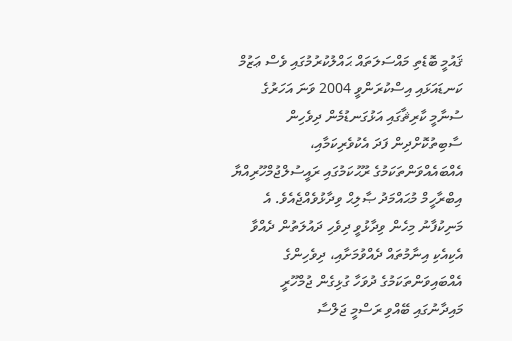ޤައުމީ ބޮޑެތި މައްސަލަތައް ޙައްލުކުރުމުގައި ވެސް ޢަޒުމް ކަނޑައަޅައި އިސްކުރަންވީ 2004 ވަނަ އަހަރުގެ ސުނާމީ ކާރިޘާގައި އަޅުގަނޑުމެން ދިވެހިން ސާބިތުކޮށްދިން ފަދަ އެކުވެރިކަމާއި، އެއްބައެއްވަންތަކަމުގެ ރޫޙުކަމުގައި ރައީސުލްޖުމްހޫރިއްޔާ އިބްރާހީމް މުޙައްމަދު ޞާލިޙް ވިދާޅުވެއްޖެއެވެ. އެ މަނިކުފާނު މިހެން ވިދާޅުވީ ދިވެހި ދައުލަތުން ދެއްވާ އެކިއެކި އިނާމުތައް ދެއްވުމަށާއި، ދިވެހިންގެ އެއްބައިވަންތަކަމުގެ ދުވަހާ ގުޅިގެން ޖުމްހޫރީ މައިދާނުގައި ބޭއްވި ރަސްމީ ޖަލްސާ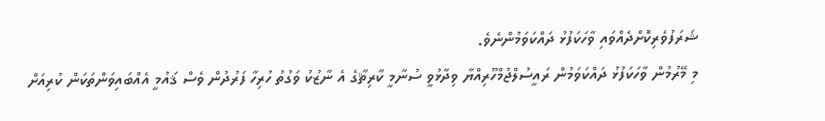ޝަރަފުވެރިކޮށްދެއްވައި ވާހަކަފުޅު ދައްކަވަމުންނެވެ.
މި މޭރުމުން ވާހަކަފުޅު ދައްކަވަމުން ރައީސުލްޖުމްހޫރިއްޔާ ވިދާޅުވީ ސުނާމީ ކާރިޘާގެ އެ ނާޒުކު ވަގުތު ހުރިހާ ފަރުދުން ވެސް ޤައުމީ އެއްބައިވަންތަކަން ކުރިއަށް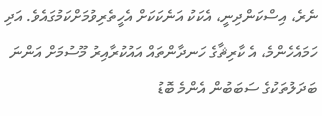ނެރެ، އިސްކަންދިނީ، އެކަކު އަނެކަކަށް އެހީތެރިވުމަށްކަމުގައެވެ. އަދި ހަމައެހެންމެ، އެ ކާރިޘާގެ ހަނދާންތައް އައުކުރާއިރު މޫސުމަށް އަންނަ ބަދަލުތަކުގެ ސަބަބުން އެންމެ ބޮޑު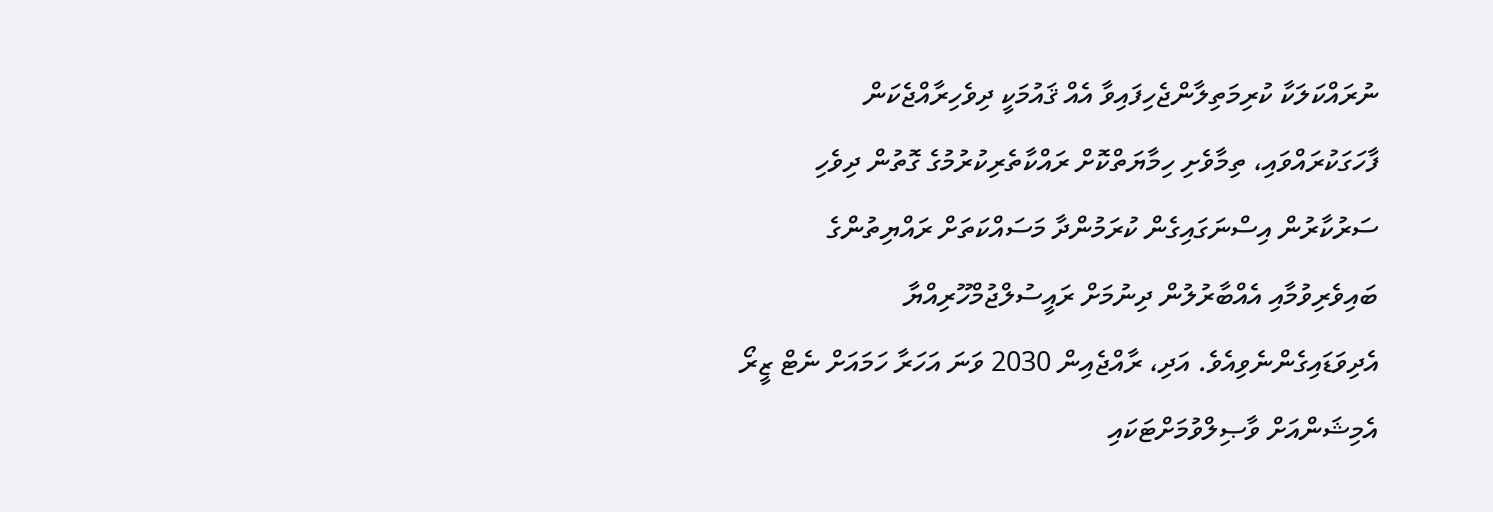ނުރައްކަލަކާ ކުރިމަތިލާންޖެހިފައިވާ އެއް ޤައުމަކީ ދިވެހިރާއްޖެކަން ފާހަގަކުރައްވައި، ތިމާވެށި ހިމާޔަތްކޮށް ރައްކާތެރިކުރުމުގެ ގޮތުން ދިވެހި ސަރުކާރުން އިސްނަގައިގެން ކުރަމުންދާ މަސައްކަތަށް ރައްޔިތުންގެ ބައިވެރިވުމާއި އެއްބާރުލުން ދިނުމަށް ރައީސުލްޖުމްހޫރިއްޔާ އެދިވަޑައިގެންނެވިއެވެ. އަދި، ރާއްޖެއިން 2030 ވަނަ އަހަރާ ހަމައަށް ނެޓް ޒީރޯ އެމިޝަންއަށް ވާޞިލްވުމަށްޓަކައި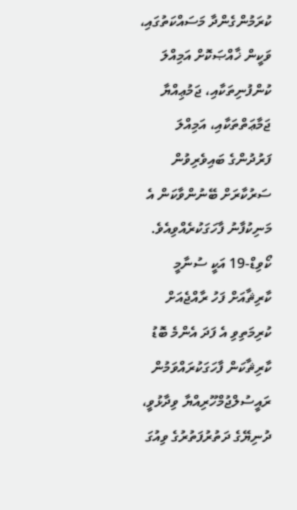ކުރަމުންގެންދާ މަސައްކަތުގައި، ވަކީން ޚާއްޞަކޮށް އަމިއްލަ ކުންފުނިތަކާއި، ޖަމުޢިއްޔާ ޖަމާޢަތްތަކާއި، އަމިއްލަ ފަރުދުންގެ ބައިވެރިވުން ސަރުކާރަށް ބޭނުންވާކަން އެ މަނިކުފާނު ފާހަގަކުރެއްވިއެވެ.
ކޯވިޑް-19 އަކީ ސުނާމީ ކާރިޘާއަށް ފަހު ރާއްޖެއަށް ކުރިމަތިވި އެ ފަދަ އެންމެ ބޮޑު ކާރިޘާކަން ފާހަގަކުރައްވަމުން ރައީސުލްޖުމްހޫރިއްޔާ ވިދާޅުވީ، ދުނިޔޭގެ ދަތުރުފަތުރުގެ ވިއުގަ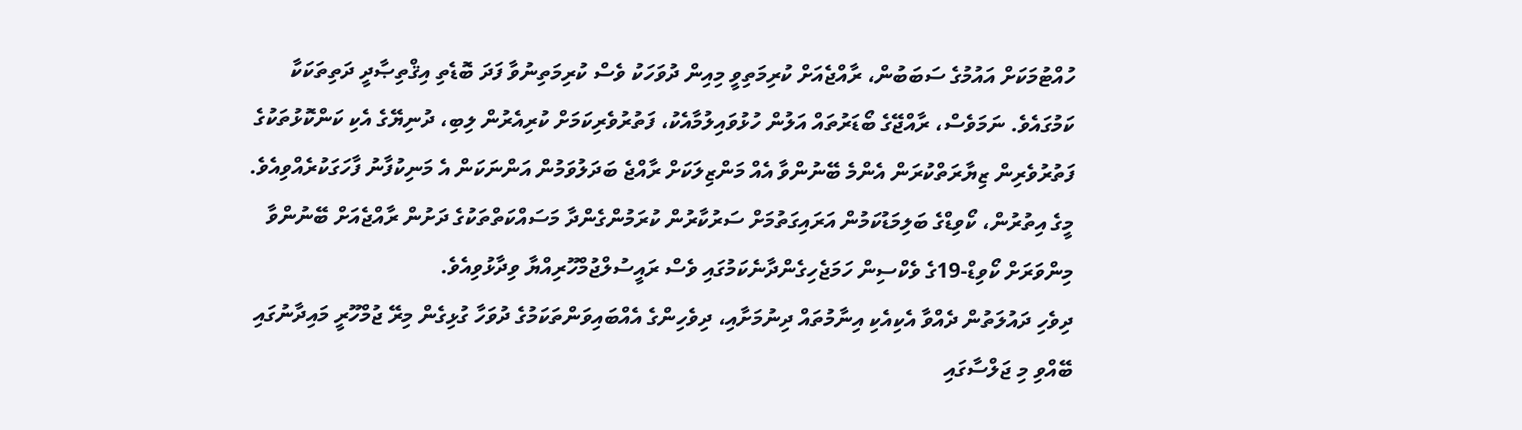ހުއްޓުމަކަށް އައުމުގެ ސަބަބުން، ރާއްޖެއަށް ކުރިމަތިވީ މިއިން ދުވަހަކު ވެސް ކުރިމަތިނުވާ ފަދަ ބޮޑެތި އިޤްތިޞާދީ ދަތިތަކަކާ ކަމުގައެވެ. ނަމަވެސް، ރާއްޖޭގެ ބޯޑަރުތައް އަލުން ހުޅުވައިލުމާއެކު، ފަތުރުވެރިކަމަށް ކުރިއެރުން ލިބި، ދުނިޔޭގެ އެކި ކަންކޮޅުތަކުގެ ފަތުރުވެރިން ޒިޔާރަތްކުރަން އެންމެ ބޭނުންވާ އެއް މަންޒިލަކަށް ރާއްޖެ ބަދަލުވަމުން އަންނަކަން އެ މަނިކުފާނު ފާހަގަކުރެއްވިއެވެ. މީގެ އިތުރުން، ކޯވިޑްގެ ބަލިމަޑުކަމުން އަރައިގަތުމަށް ސަރުކާރުން ކުރަމުންގެންދާ މަސައްކަތްތަކުގެ ދަށުން ރާއްޖެއަށް ބޭނުންވާ މިންވަރަށް ކޯވިޑް-19ގެ ވެކްސިން ހަމަޖެހިގެންދާނެކަމުގައި ވެސް ރައީސުލްޖުމްހޫރިއްޔާ ވިދާޅުވިއެވެ.
ދިވެހި ދައުލަތުން ދެއްވާ އެކިއެކި އިނާމުތައް ދިނުމަށާއި، ދިވެހިންގެ އެއްބައިވަންތަކަމުގެ ދުވަހާ ގުޅިގެން މިރޭ ޖުމްހޫރީ މައިދާނުގައި ބޭއްވި މި ޖަލްސާގައި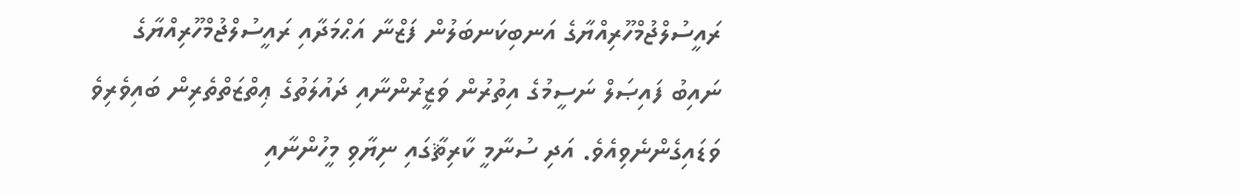ރައީސުލްޖުމްހޫރިއްޔާގެ އަނބިކަނބަލުން ފަޒްނާ އަޙްމަދާއި ރައީސުލްޖުމްހޫރިއްޔާގެ ނައިބު ފައިޞަލް ނަސީމުގެ އިތުރުން ވަޒީރުންނާއި ދައުލަތުގެ ޢިތްޒަތްތެރިން ބައިވެރިވެ ވަޑައިގެންނެވިއެވެ. އަދި ސުނާމީ ކާރިޘާގައި ނިޔާވި މީހުންނާއި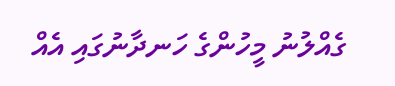ގެއްލުނު މީހުންގެ ހަނދާނުގައި އެއް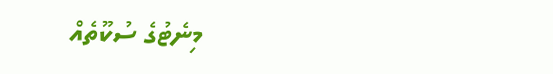މިނެޓުގެ ސުކޫތެއް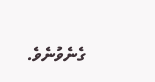ގެނެވުނެވެ.